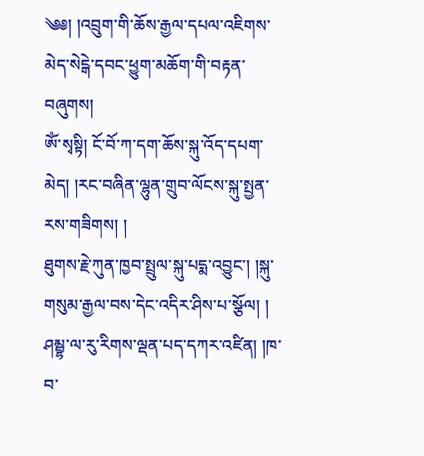༄༅། །འབྲུག་གི་ཆོས་རྒྱལ་དཔལ་འཇིགས་མེད་སེངྒེ་དབང་ཕྱུག་མཆོག་གི་བརྟན་བཞུགས།
ཨོཾ་སྭསྟི། ངོ་བོ་ཀ་དག་ཆོས་སྐུ་འོད་དཔག་མེད། །རང་བཞིན་ལྷུན་གྲུབ་ལོངས་སྐུ་སྤྱན་རས་གཟིགས། །
ཐུགས་རྗེ་ཀུན་ཁྱབ་སྤྲུལ་སྐུ་པདྨ་འབྱུང་། །སྐུ་གསུམ་རྒྱལ་བས་དེང་འདིར་ཤིས་པ་སྩོལ། །
ཤམྦྷ་ལ་རུ་རིགས་ལྡན་པད་དཀར་འཛིན། །ཁ་བ་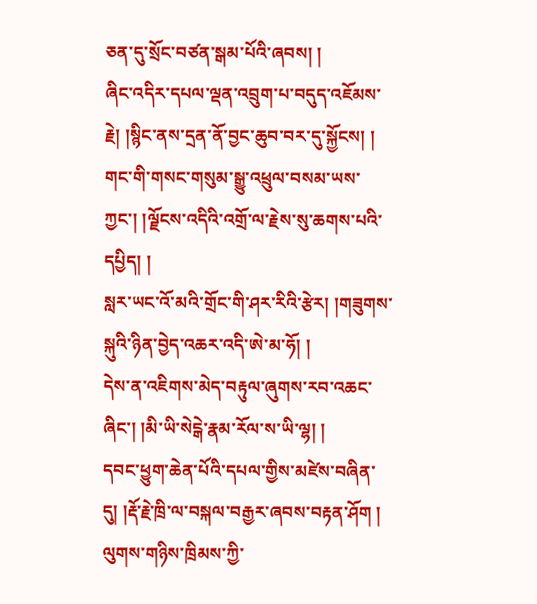ཅན་དུ་སྲོང་བཙན་སྒམ་པོའི་ཞབས། །
ཞིང་འདིར་དཔལ་ལྡན་འབྲུག་པ་བདུད་འཇོམས་རྗེ། །སྙིང་ནས་དྲན་ནོ་བྱང་ཆུབ་བར་དུ་སྐྱོངས། །
གང་གི་གསང་གསུམ་སྒྱུ་འཕྲུལ་བསམ་ཡས་ཀྱང་། །ལྗོངས་འདིའི་འགྲོ་ལ་རྗེས་སུ་ཆགས་པའི་དཔྱིད། །
སླར་ཡང་འོ་མའི་གྲོང་གི་ཤར་རིའི་རྩེར། །གཟུགས་སྐུའི་ཉིན་བྱེད་འཆར་འདི་ཨེ་མ་ཧོ། །
དེས་ན་འཇིགས་མེད་བརྟུལ་ཞུགས་རབ་འཆང་ཞིང་། །མི་ཡི་སེངྒེ་རྣམ་རོལ་ས་ཡི་ལྷ། །
དབང་ཕྱུག་ཆེན་པོའི་དཔལ་གྱིས་མཛེས་བཞིན་དུ། །རྡོ་རྗེ་ཁྲི་ལ་བསྐལ་བརྒྱར་ཞབས་བརྟན་ཤོག །
ལུགས་གཉིས་ཁྲིམས་ཀྱི་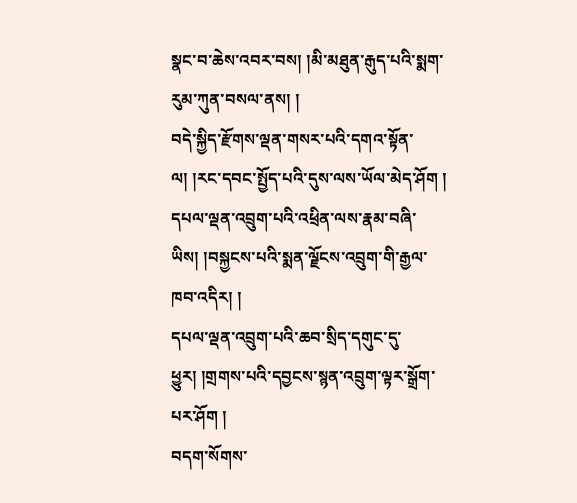སྣང་བ་ཆེས་འབར་བས། །མི་མཐུན་རྒུད་པའི་སྨག་རུམ་ཀུན་བསལ་ནས། །
བདེ་སྐྱིད་རྫོགས་ལྡན་གསར་པའི་དགའ་སྟོན་ལ། །རང་དབང་སྤྱོད་པའི་དུས་ལས་ཡོལ་མེད་ཤོག །
དཔལ་ལྡན་འབྲུག་པའི་འཕྲིན་ལས་རྣམ་བཞི་ཡིས། །བསྐྱངས་པའི་སྨན་ལྗོངས་འབྲུག་གི་རྒྱལ་ཁབ་འདིར། །
དཔལ་ལྡན་འབྲུག་པའི་ཆབ་སྲིད་དགུང་དུ་ཕྱུར། །གྲགས་པའི་དབྱངས་སྙན་འབྲུག་ལྟར་སྒྲོག་པར་ཤོག །
བདག་སོགས་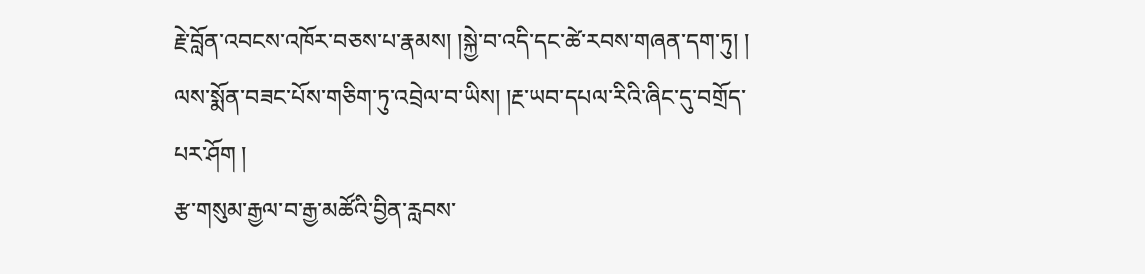རྗེ་བློན་འབངས་འཁོར་བཅས་པ་རྣམས། །སྐྱེ་བ་འདི་དང་ཚེ་རབས་གཞན་དག་ཏུ། །
ལས་སྨོན་བཟང་པོས་གཅིག་ཏུ་འབྲེལ་བ་ཡིས། །རྔ་ཡབ་དཔལ་རིའི་ཞིང་དུ་བགྲོད་པར་ཤོག །
རྩ་གསུམ་རྒྱལ་བ་རྒྱ་མཚོའི་བྱིན་རླབས་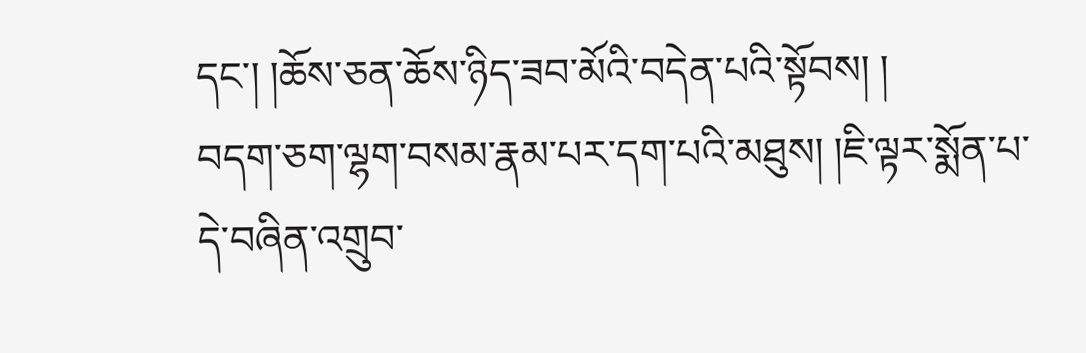དང་། །ཆོས་ཅན་ཆོས་ཉིད་ཟབ་མོའི་བདེན་པའི་སྟོབས། །
བདག་ཅག་ལྷག་བསམ་རྣམ་པར་དག་པའི་མཐུས། །ཇི་ལྟར་སྨོན་པ་དེ་བཞིན་འགྲུབ་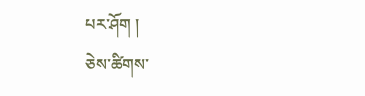པར་ཤོག །
ཅེས་ཚིགས་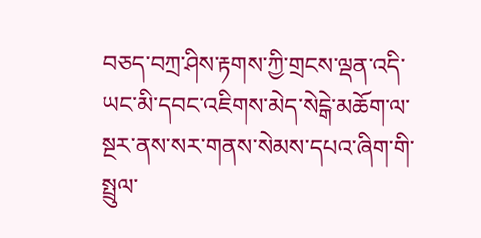བཅད་བཀྲ་ཤིས་རྟགས་ཀྱི་གྲངས་ལྡན་འདི་ཡང་མི་དབང་འཇིགས་མེད་སེངྒེ་མཆོག་ལ་སྔར་ནས་སར་གནས་སེམས་དཔའ་ཞིག་གི་སྤྲུལ་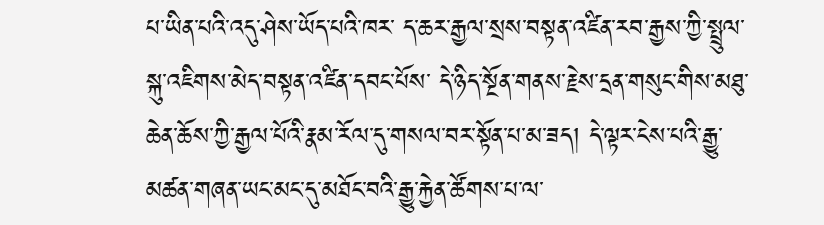པ་ཡིན་པའི་འདུ་ཤེས་ཡོད་པའི་ཁར་ ད་ཆར་རྒྱལ་སྲས་བསྟན་འཛིན་རབ་རྒྱས་ཀྱི་སྤྲུལ་སྐུ་འཇིགས་མེད་བསྟན་འཛིན་དབང་པོས་ དེ་ཉིད་སྔོན་གནས་རྗེས་དྲན་གསུང་གིས་མཐུ་ཆེན་ཆོས་ཀྱི་རྒྱལ་པོའི་རྣམ་རོལ་དུ་གསལ་བར་སྟོན་པ་མ་ཟད། དེ་ལྟར་ངེས་པའི་རྒྱུ་མཚན་གཞན་ཡང་མང་དུ་མཐོང་བའི་རྒྱུ་རྐྱེན་ཚོགས་པ་ལ་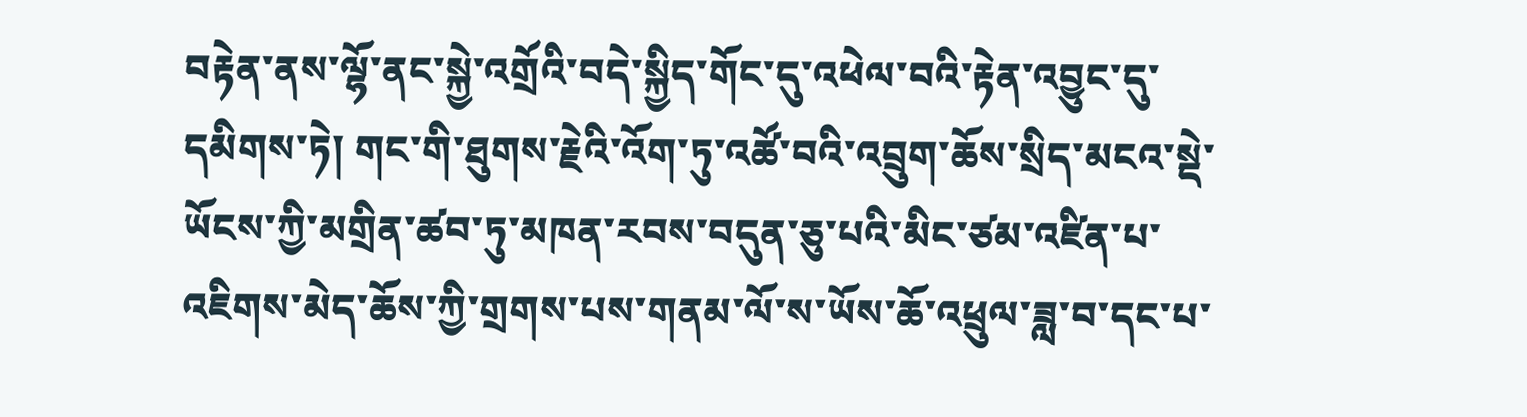བརྟེན་ནས་ལྷོ་ནང་སྐྱེ་འགྲོའི་བདེ་སྐྱིད་གོང་དུ་འཕེལ་བའི་རྟེན་འབྱུང་དུ་དམིགས་ཏེ། གང་གི་ཐུགས་རྗེའི་འོག་ཏུ་འཚོ་བའི་འབྲུག་ཆོས་སྲིད་མངའ་སྡེ་ཡོངས་ཀྱི་མགྲིན་ཚབ་ཏུ་མཁན་རབས་བདུན་ཅུ་པའི་མིང་ཙམ་འཛིན་པ་འཇིགས་མེད་ཆོས་ཀྱི་གྲགས་པས་གནམ་ལོ་ས་ཡོས་ཆོ་འཕྲུལ་ཟླ་བ་དང་པ་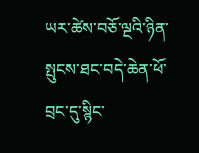ཡར་ཚེས་བཅོ་ལྔའི་ཉིན་སྤུངས་ཐང་བདེ་ཆེན་ཕོ་བྲང་དུ་སྙིང་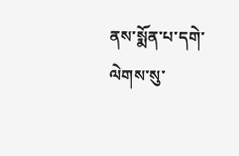ནས་སྨོན་པ་དགེ་ལེགས་སུ་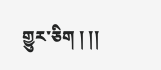གྱུར་ཅིག ། །།